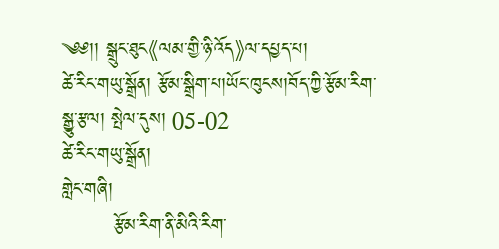༄༅།། སྒྲུང་ཐུང《ལམ་གྱི་ཉི་འོད》ལ་དཔྱད་པ།
ཚེ་རིང་གཡུ་སྒྲོན། རྩོམ་སྒྲིག་པ།ཡོང་ཁུངས།བོད་ཀྱི་རྩོམ་རིག་སྒྱུ་རྩལ། སྤེལ་དུས། 05-02
ཚེ་རིང་གཡུ་སྒྲོན།
གླེང་གཞི།
        རྩོམ་རིག་ནི་མིའི་རིག་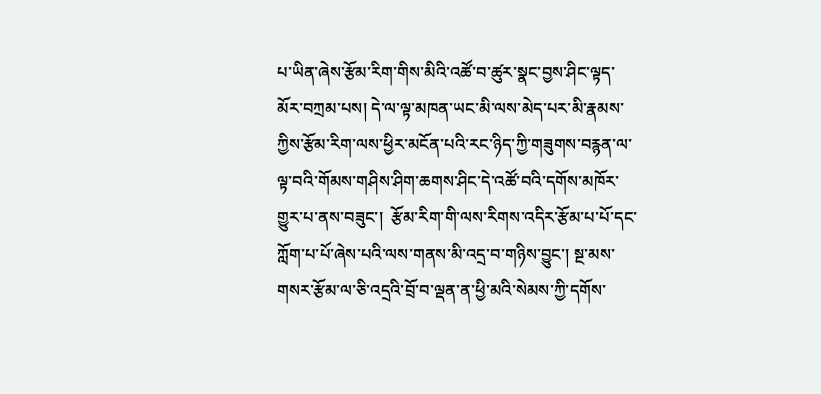པ་ཡིན་ཞེས་རྩོམ་རིག་གིས་མིའི་འཚོ་བ་ཚུར་སྣང་བྱས་ཤིང་ལྟད་མོར་བཀྲམ་པས། དེ་ལ་ལྟ་མཁན་ཡང་མི་ལས་མེད་པར་མི་རྣམས་ཀྱིས་རྩོམ་རིག་ལས་ཕྱིར་མངོན་པའི་རང་ཉིད་ཀྱི་གཟུགས་བརྙན་ལ་ལྟ་བའི་གོམས་གཤིས་ཤིག་ཆགས་ཤིང་དེ་འཚོ་བའི་དགོས་མཁོར་གྱུར་པ་ནས་བཟུང་།  རྩོམ་རིག་གི་ལས་རིགས་འདིར་རྩོམ་པ་པོ་དང་ཀློག་པ་པོ་ཞེས་པའི་ལས་གནས་མི་འདྲ་བ་གཉིས་བྱུང་། སྔ་མས་གསར་རྩོམ་ལ་ཅི་འདྲའི་བྲོ་བ་ལྡན་ན་ཕྱི་མའི་སེམས་ཀྱི་དགོས་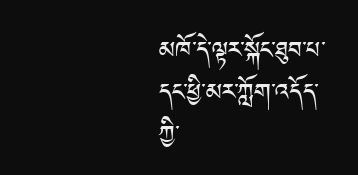མཁོ་དེ་ལྟར་སྐོང་ཐུབ་པ་དང་ཕྱི་མར་ཀློག་འདོད་ཀྱི་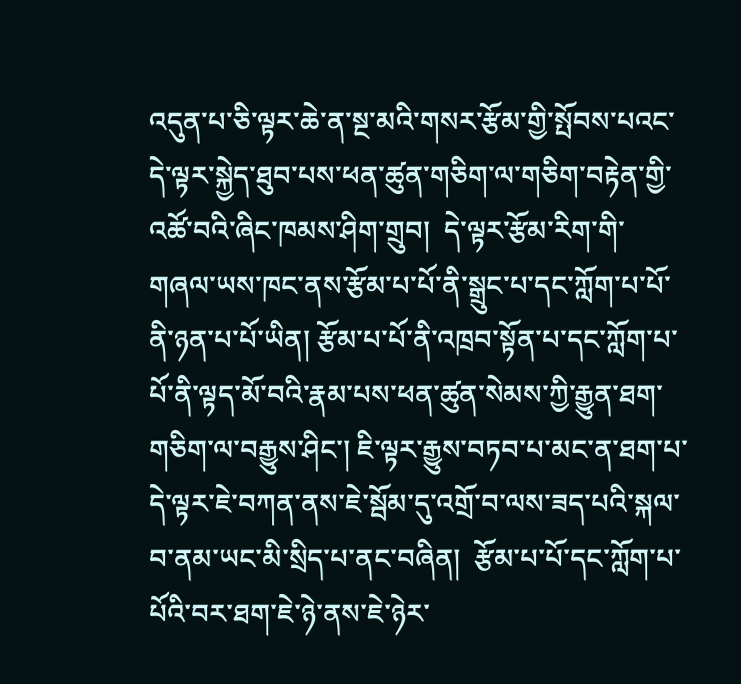འདུན་པ་ཅི་ལྟར་ཆེ་ན་སྔ་མའི་གསར་རྩོམ་གྱི་སྤོབས་པའང་དེ་ལྟར་སྐྱེད་ཐུབ་པས་ཕན་ཚུན་གཅིག་ལ་གཅིག་བརྟེན་གྱི་འཚོ་བའི་ཞིང་ཁམས་ཤིག་གྲུབ།  དེ་ལྟར་རྩོམ་རིག་གི་གཞལ་ཡས་ཁང་ནས་རྩོམ་པ་པོ་ནི་སྒྲུང་པ་དང་ཀློག་པ་པོ་ནི་ཉན་པ་པོ་ཡིན། རྩོམ་པ་པོ་ནི་འཁྲབ་སྟོན་པ་དང་ཀློག་པ་པོ་ནི་ལྟད་མོ་བའི་རྣམ་པས་ཕན་ཚུན་སེམས་ཀྱི་རྒྱུན་ཐག་གཅིག་ལ་བརྒྱུས་ཤིང་། ཇི་ལྟར་རྒྱུས་བཏབ་པ་མང་ན་ཐག་པ་དེ་ལྟར་ཇེ་བཀན་ནས་ཇེ་སྦོམ་དུ་འགྲོ་བ་ལས་ཟད་པའི་སྐལ་བ་ནམ་ཡང་མི་སྲིད་པ་ནང་བཞིན།  རྩོམ་པ་པོ་དང་ཀློག་པ་པོའི་བར་ཐག་ཇེ་ཉེ་ནས་ཇེ་ཉེར་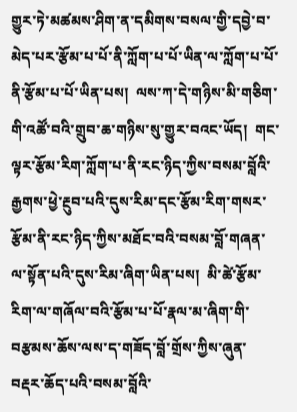གྱུར་ཏེ་མཚམས་ཤིག་ན་དམིགས་བསལ་གྱི་དབྱེ་བ་མེད་པར་རྩོམ་པ་པོ་ནི་ཀློག་པ་པོ་ཡིན་ལ་ཀློག་པ་པོ་ནི་རྩོམ་པ་པོ་ཡིན་པས།  ལས་ཀ་དེ་གཉིས་མི་གཅིག་གི་འཚོ་བའི་གྲུབ་ཆ་གཉིས་སུ་གྱུར་བའང་ཡོད།  གང་ལྟར་རྩོམ་རིག་ཀློག་པ་ནི་རང་ཉིད་ཀྱིས་བསམ་བློའི་རྒྱགས་ཕྱེ་རྔུབ་པའི་དུས་རིམ་དང་རྩོམ་རིག་གསར་རྩོམ་ནི་རང་ཉིད་ཀྱིས་མཐོང་བའི་བསམ་བློ་གཞན་ལ་སྟོན་པའི་དུས་རིམ་ཞིག་ཡིན་པས།  མི་ཚེ་རྩོམ་རིག་ལ་གཞོལ་བའི་རྩོམ་པ་པོ་རྣལ་མ་ཞིག་གི་བརྩམས་ཆོས་ལས་ད་གཟོད་བློ་གྲོས་ཀྱིས་ཞུན་བརྡར་ཆོད་པའི་བསམ་བློའི་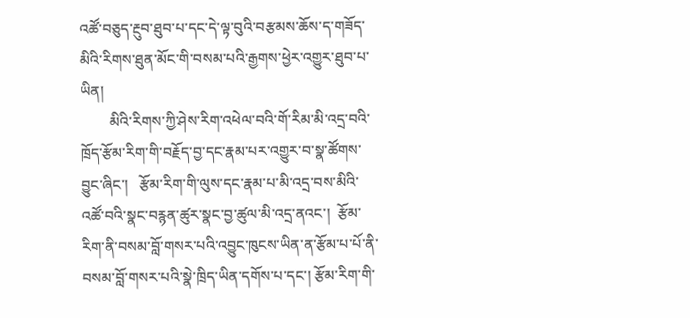འཚོ་བཅུད་རྔུབ་ཐུབ་པ་དང་དེ་ལྟ་བུའི་བརྩམས་ཆོས་ད་གཟོད་མིའི་རིགས་ཐུན་མོང་གི་བསམ་པའི་རྒྱགས་ཕྱེར་འགྱུར་ཐུབ་པ་ཡིན།
        མིའི་རིགས་ཀྱི་ཤེས་རིག་འཕེལ་བའི་གོ་རིམ་མི་འདྲ་བའི་ཁྲོད་རྩོམ་རིག་གི་བརྗོད་བྱ་དང་རྣམ་པར་འགྱུར་བ་སྣ་ཚོགས་བྱུང་ཞིང་།   རྩོམ་རིག་གི་ལུས་དང་རྣམ་པ་མི་འདྲ་བས་མིའི་འཚོ་བའི་སྣང་བརྙན་ཚུར་སྣང་བྱ་ཚུལ་མི་འདྲ་ནའང་།  རྩོམ་རིག་ནི་བསམ་བློ་གསར་པའི་འབྱུང་ཁུངས་ཡིན་ན་རྩོམ་པ་པོ་ནི་བསམ་བློ་གསར་པའི་སྣེ་ཁྲིད་ཡིན་དགོས་པ་དང་། རྩོམ་རིག་གི་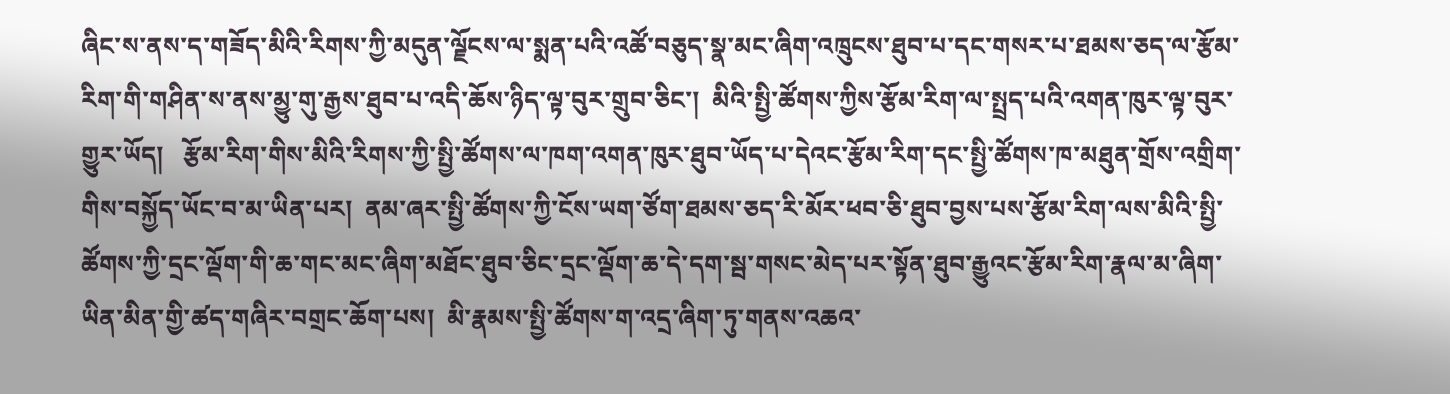ཞིང་ས་ནས་ད་གཟོད་མིའི་རིགས་ཀྱི་མདུན་ལྗོངས་ལ་སྨན་པའི་འཚོ་བཅུད་སྣ་མང་ཞིག་འཁྲུངས་ཐུབ་པ་དང་གསར་པ་ཐམས་ཅད་ལ་རྩོམ་རིག་གི་གཤིན་ས་ནས་མྱུ་གུ་རྒྱས་ཐུབ་པ་འདི་ཆོས་ཉིད་ལྟ་བུར་གྲུབ་ཅིང་།  མིའི་སྤྱི་ཚོགས་ཀྱིས་རྩོམ་རིག་ལ་སྤྲད་པའི་འགན་ཁུར་ལྟ་བུར་གྱུར་ཡོད།   རྩོམ་རིག་གིས་མིའི་རིགས་ཀྱི་སྤྱི་ཚོགས་ལ་ཁག་འགན་ཁུར་ཐུབ་ཡོད་པ་དེའང་རྩོམ་རིག་དང་སྤྱི་ཚོགས་ཁ་མཐུན་གྲོས་འགྲིག་གིས་བསྐྱོད་ཡོང་བ་མ་ཡིན་པར།  ནམ་ཞར་སྤྱི་ཚོགས་ཀྱི་ངོས་ཡག་ཙོག་ཐམས་ཅད་རི་མོར་ཕབ་ཅི་ཐུབ་བྱས་པས་རྩོམ་རིག་ལས་མིའི་སྤྱི་ཚོགས་ཀྱི་དྲང་ལྡོག་གི་ཆ་གང་མང་ཞིག་མཐོང་ཐུབ་ཅིང་དྲང་ལྡོག་ཆ་དེ་དག་སྦ་གསང་མེད་པར་སྟོན་ཐུབ་རྒྱུའང་རྩོམ་རིག་རྣལ་མ་ཞིག་ཡིན་མིན་གྱི་ཚད་གཞིར་བགྲང་ཆོག་པས།  མི་རྣམས་སྤྱི་ཚོགས་ག་འདྲ་ཞིག་ཏུ་གནས་འཆའ་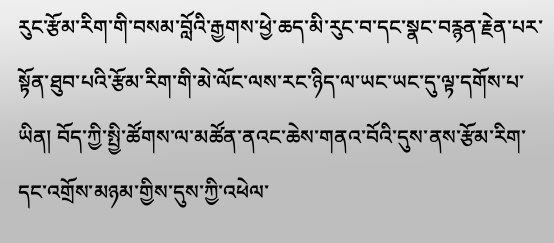རུང་རྩོམ་རིག་གི་བསམ་བློའི་རྒྱགས་ཕྱེ་ཆད་མི་རུང་བ་དང་སྣང་བརྙན་རྗེན་པར་སྟོན་ཐུབ་པའི་རྩོམ་རིག་གི་མེ་ལོང་ལས་རང་ཉིད་ལ་ཡང་ཡང་དུ་ལྟ་དགོས་པ་ཡིན། བོད་ཀྱི་སྤྱི་ཚོགས་ལ་མཚོན་ནའང་ཆེས་གནའ་བོའི་དུས་ནས་རྩོམ་རིག་དང་འགྲོས་མཉམ་གྱིས་དུས་ཀྱི་འཕེལ་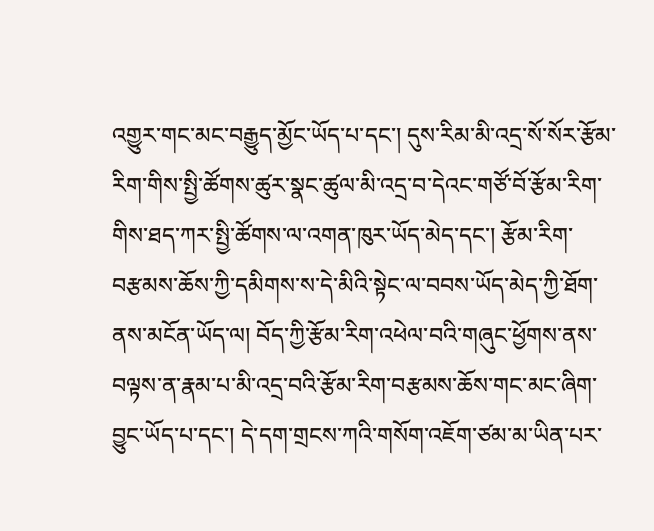འགྱུར་གང་མང་བརྒྱུད་མྱོང་ཡོད་པ་དང་། དུས་རིམ་མི་འདྲ་སོ་སོར་རྩོམ་རིག་གིས་སྤྱི་ཚོགས་ཚུར་སྣང་ཚུལ་མི་འདྲ་བ་དེའང་གཙོ་བོ་རྩོམ་རིག་གིས་ཐད་ཀར་སྤྱི་ཚོགས་ལ་འགན་ཁུར་ཡོད་མེད་དང་། རྩོམ་རིག་བརྩམས་ཆོས་ཀྱི་དམིགས་ས་དེ་མིའི་སྟེང་ལ་བབས་ཡོད་མེད་ཀྱི་ཐོག་ནས་མངོན་ཡོད་ལ། བོད་ཀྱི་རྩོམ་རིག་འཕེལ་བའི་གཞུང་ཕྱོགས་ནས་བལྟས་ན་རྣམ་པ་མི་འདྲ་བའི་རྩོམ་རིག་བརྩམས་ཆོས་གང་མང་ཞིག་བྱུང་ཡོད་པ་དང་། དེ་དག་གྲངས་ཀའི་གསོག་འཇོག་ཙམ་མ་ཡིན་པར་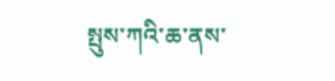སྤུས་ཀའི་ཆ་ནས་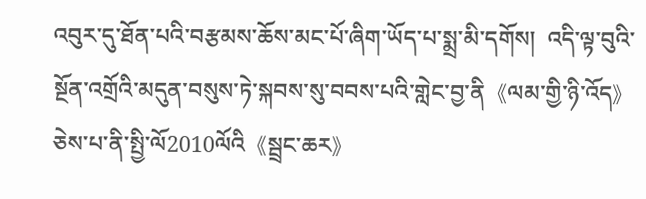འབུར་དུ་ཐོན་པའི་བརྩམས་ཆོས་མང་པོ་ཞིག་ཡོད་པ་སྨྲ་མི་དགོས།  འདི་ལྟ་བུའི་སྔོན་འགྲོའི་མདུན་བསུས་ཏེ་སྐབས་སུ་བབས་པའི་གླེང་བྱ་ནི《ལམ་གྱི་ཉི་འོད》ཅེས་པ་ནི་སྤྱི་ལོ2010ལོའི《སྦྲང་ཆར》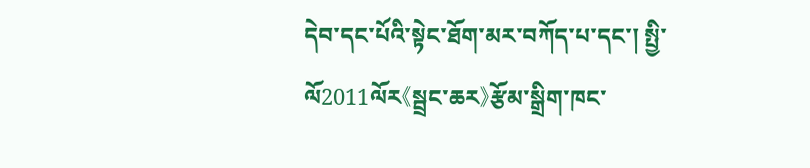དེབ་དང་པོའི་སྟེང་ཐོག་མར་བཀོད་པ་དང་། སྤྱི་ལོ2011ལོར《སྦྲང་ཆར》རྩོམ་སྒྲིག་ཁང་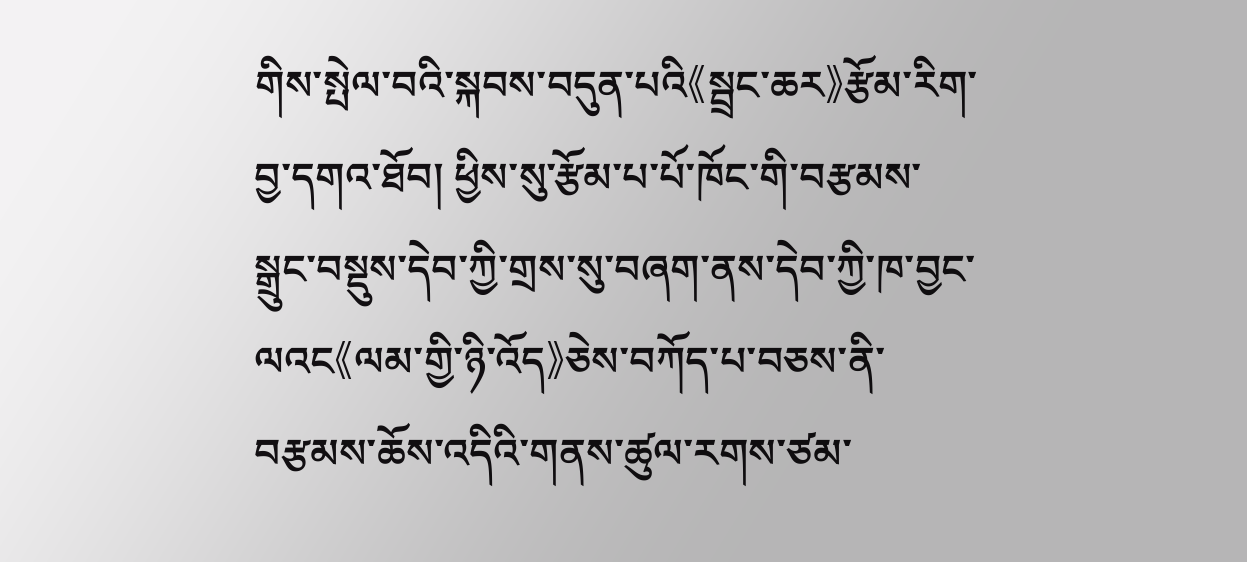གིས་སྤེལ་བའི་སྐབས་བདུན་པའི《སྦྲང་ཆར》རྩོམ་རིག་བྱ་དགའ་ཐོབ། ཕྱིས་སུ་རྩོམ་པ་པོ་ཁོང་གི་བརྩམས་སྒྲུང་བསྡུས་དེབ་ཀྱི་གྲས་སུ་བཞག་ནས་དེབ་ཀྱི་ཁ་བྱང་ལའང《ལམ་གྱི་ཉི་འོད》ཅེས་བཀོད་པ་བཅས་ནི་བརྩམས་ཆོས་འདིའི་གནས་ཚུལ་རགས་ཙམ་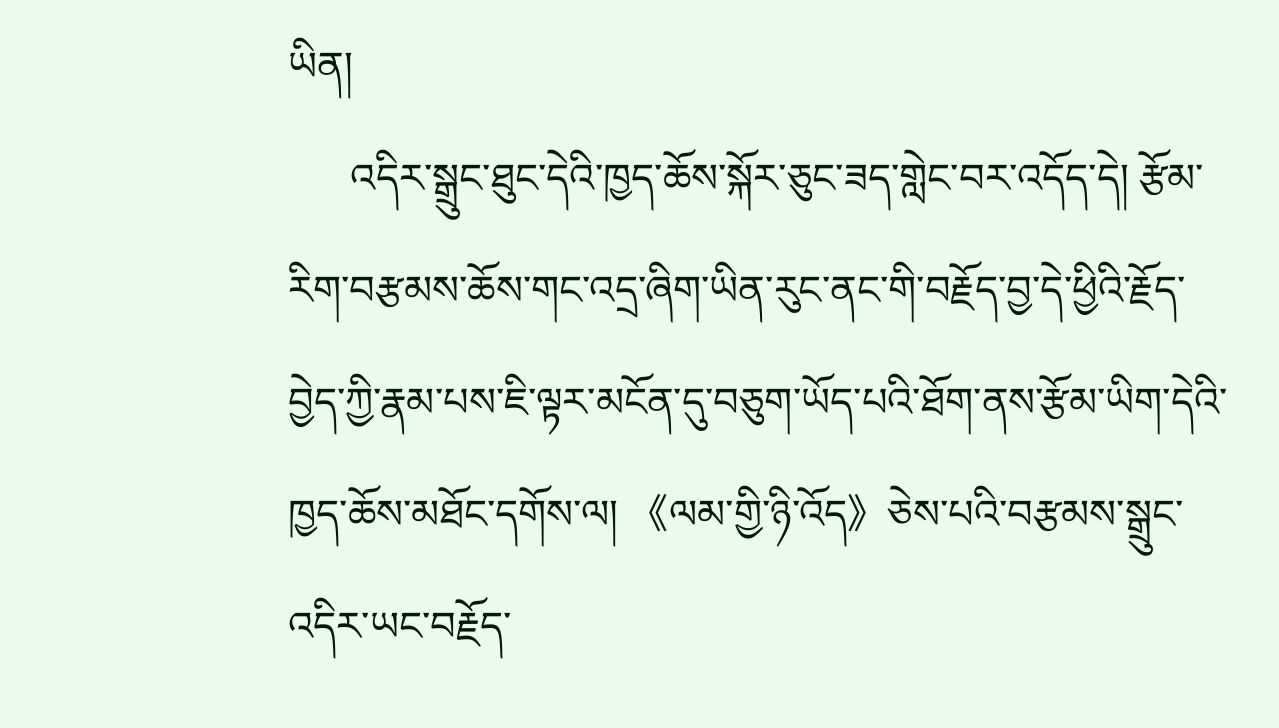ཡིན།
      འདིར་སྒྲུང་ཐུང་དེའི་ཁྱད་ཆོས་སྐོར་ཅུང་ཟད་གླེང་བར་འདོད་དེ། རྩོམ་རིག་བརྩམས་ཆོས་གང་འདྲ་ཞིག་ཡིན་རུང་ནང་གི་བརྗོད་བྱ་དེ་ཕྱིའི་རྗོད་བྱེད་ཀྱི་རྣམ་པས་ཇི་ལྟར་མངོན་དུ་བཅུག་ཡོད་པའི་ཐོག་ནས་རྩོམ་ཡིག་དེའི་ཁྱད་ཆོས་མཐོང་དགོས་ལ། 《ལམ་གྱི་ཉི་འོད》ཅེས་པའི་བརྩམས་སྒྲུང་འདིར་ཡང་བརྗོད་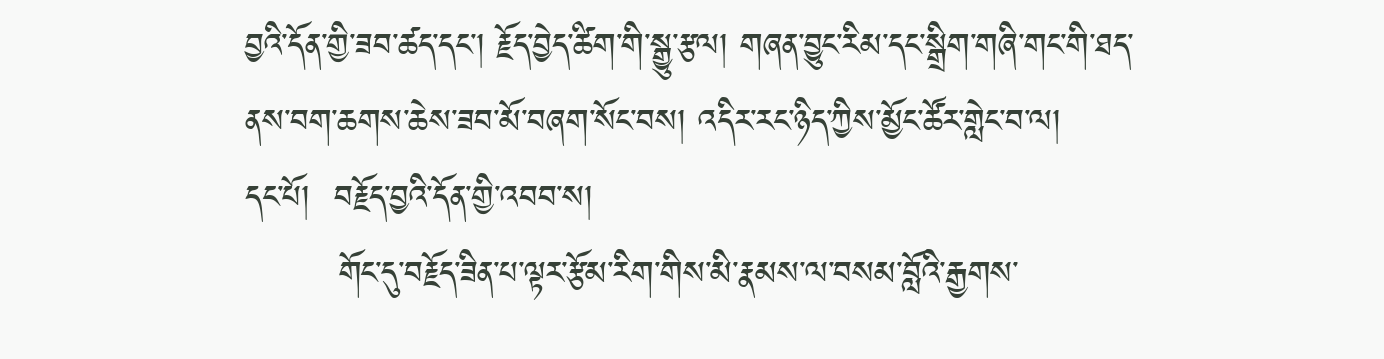བྱའི་དོན་གྱི་ཟབ་ཚད་དང་། རྗོད་བྱེད་ཚིག་གི་སྒྱུ་རྩལ། གཞན་བྱུང་རིམ་དང་སྒྲིག་གཞི་གང་གི་ཐད་ནས་བག་ཆགས་ཆེས་ཟབ་མོ་བཞག་སོང་བས། འདིར་རང་ཉིད་ཀྱིས་མྱོང་ཚོར་གླེང་བ་ལ།
དང་པོ།  བརྗོད་བྱའི་དོན་གྱི་འབབ་ས།
        གོང་དུ་བརྗོད་ཟིན་པ་ལྟར་རྩོམ་རིག་གིས་མི་རྣམས་ལ་བསམ་བློའི་རྒྱགས་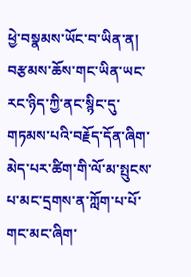ཕྱེ་བསྣམས་ཡོང་བ་ཡིན་ན།  བརྩམས་ཆོས་གང་ཡིན་ཡང་རང་ཉིད་ཀྱི་ནང་སྙིང་དུ་གཏམས་པའི་བརྗོད་དོན་ཞིག་མེད་པར་ཚིག་གི་ལོ་མ་སྤུངས་པ་མང་དྲགས་ན་ཀློག་པ་པོ་གང་མང་ཞིག་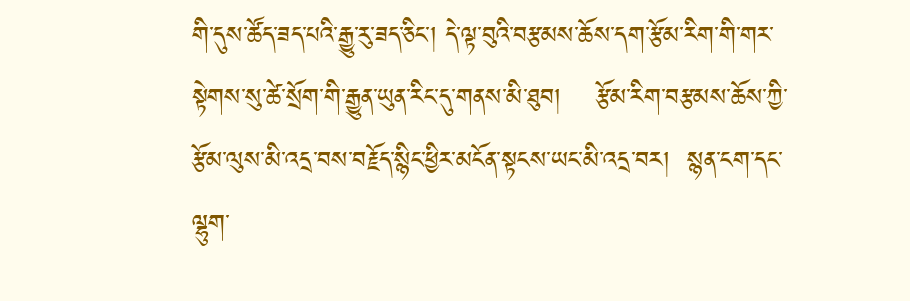གི་དུས་ཚོད་ཟད་པའི་རྒྱུ་རུ་ཟད་ཅིང་། དེ་ལྟ་བུའི་བརྩམས་ཆོས་དག་རྩོམ་རིག་གི་གར་སྟེགས་སུ་ཚེ་སྲོག་གི་རྒྱུན་ཡུན་རིང་དུ་གནས་མི་ཐུབ།    རྩོམ་རིག་བརྩམས་ཆོས་ཀྱི་རྩོམ་ལུས་མི་འདྲ་བས་བརྗོད་སྙིང་ཕྱིར་མངོན་སྟངས་ཡང་མི་འདྲ་བར།  སྙན་ངག་དང་ལྷུག་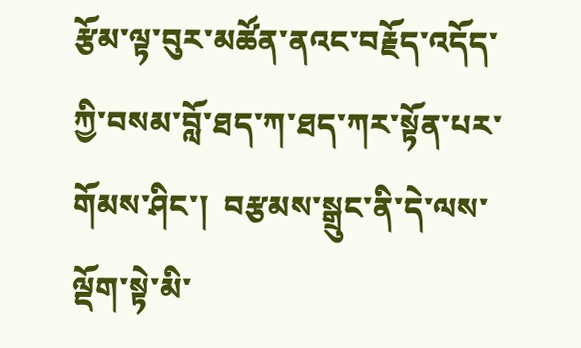རྩོམ་ལྟ་བུར་མཚོན་ནའང་བརྗོད་འདོད་ཀྱི་བསམ་བློ་ཐད་ཀ་ཐད་ཀར་སྟོན་པར་གོམས་ཤིང་།  བརྩམས་སྒྲུང་ནི་དེ་ལས་ལྡོག་སྟེ་མི་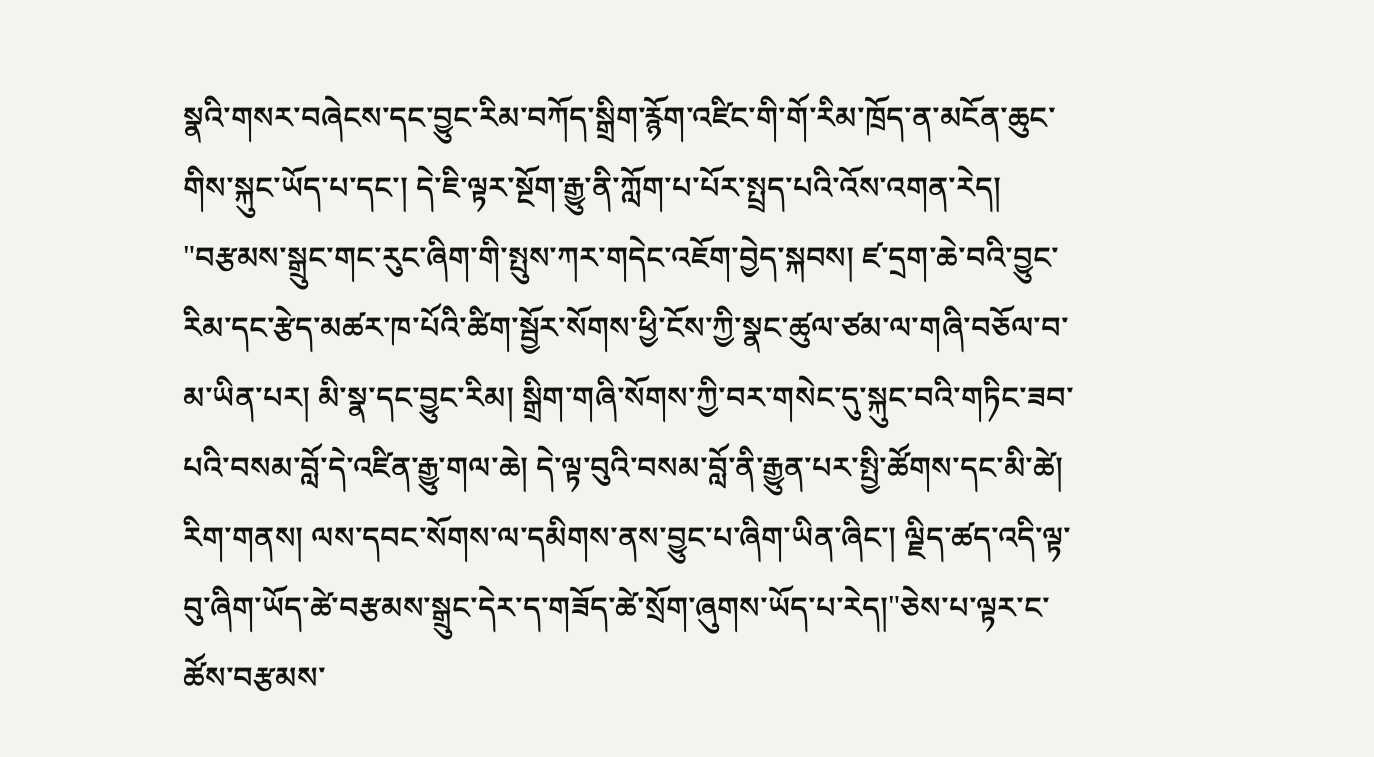སྣའི་གསར་བཞེངས་དང་བྱུང་རིམ་བཀོད་སྒྲིག་རྙོག་འཛིང་གི་གོ་རིམ་ཁྲོད་ན་མངོན་ཆུང་གིས་སྐུང་ཡོད་པ་དང་། དེ་ཇི་ལྟར་སྔོག་རྒྱུ་ནི་ཀློག་པ་པོར་སྤྲད་པའི་འོས་འགན་རེད།  "བརྩམས་སྒྲུང་གང་རུང་ཞིག་གི་སྤུས་ཀར་གདེང་འཇོག་བྱེད་སྐབས། ཛ་དྲག་ཆེ་བའི་བྱུང་རིམ་དང་རྩེད་མཚར་ཁ་པོའི་ཚིག་སྦྱོར་སོགས་ཕྱི་ངོས་ཀྱི་སྣང་ཚུལ་ཙམ་ལ་གཞི་བཅོལ་བ་མ་ཡིན་པར། མི་སྣ་དང་བྱུང་རིམ། སྒྲིག་གཞི་སོགས་ཀྱི་བར་གསེང་དུ་སྐུང་བའི་གཏིང་ཟབ་པའི་བསམ་བློ་དེ་འཛིན་རྒྱུ་གལ་ཆེ། དེ་ལྟ་བུའི་བསམ་བློ་ནི་རྒྱུན་པར་སྤྱི་ཚོགས་དང་མི་ཚེ། རིག་གནས། ལས་དབང་སོགས་ལ་དམིགས་ནས་བྱུང་པ་ཞིག་ཡིན་ཞིང་། ལྗིད་ཚད་འདི་ལྟ་བུ་ཞིག་ཡོད་ཚེ་བརྩམས་སྒྲུང་དེར་ད་གཟོད་ཚེ་སྲོག་ཞུགས་ཡོད་པ་རེད།"ཅེས་པ་ལྟར་ང་ཚོས་བརྩམས་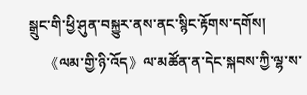སྒྲུང་གི་ཕྱི་ཤུན་བསྐྱུར་ནས་ནང་སྙིང་རྟོགས་དགོས།
     《ལམ་གྱི་ཉི་འོད》ལ་མཚོན་ན་དེང་སྐབས་ཀྱི་ལྷ་ས་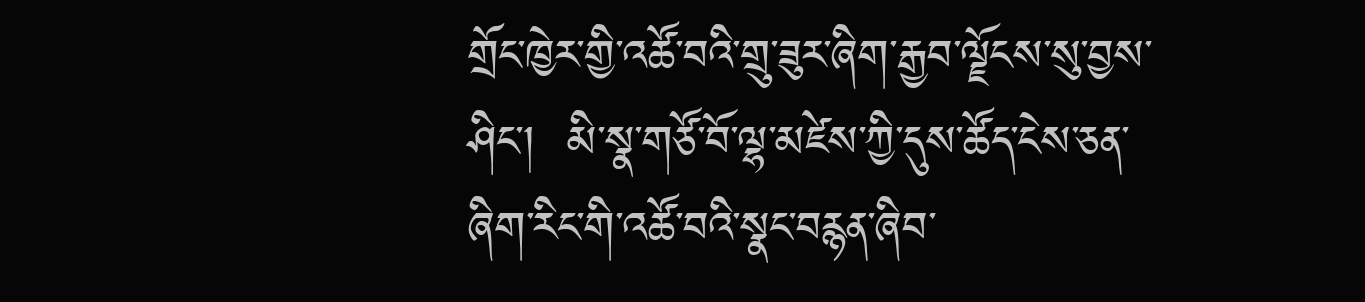གྲོང་ཁྱེར་གྱི་འཚོ་བའི་གྲུ་ཟུར་ཞིག་རྒྱབ་ལྗོངས་སུ་བྱས་ཤིང་།  མི་སྣ་གཙོ་བོ་ལྷ་མཛེས་ཀྱི་དུས་ཚོད་ངེས་ཅན་ཞིག་རིང་གི་འཚོ་བའི་སྣང་བརྙན་ཞིབ་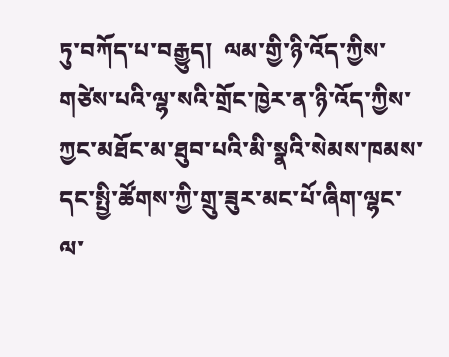ཏུ་བཀོད་པ་བརྒྱུད།  ལམ་གྱི་ཉི་འོད་ཀྱིས་གཙེས་པའི་ལྷ་སའི་གྲོང་ཁྱེར་ན་ཉི་འོད་ཀྱིས་ཀྱང་མཐོང་མ་ཐུབ་པའི་མི་སྣའི་སེམས་ཁམས་དང་སྤྱི་ཚོགས་ཀྱི་གྲུ་ཟུར་མང་པོ་ཞིག་ལྷང་ལ་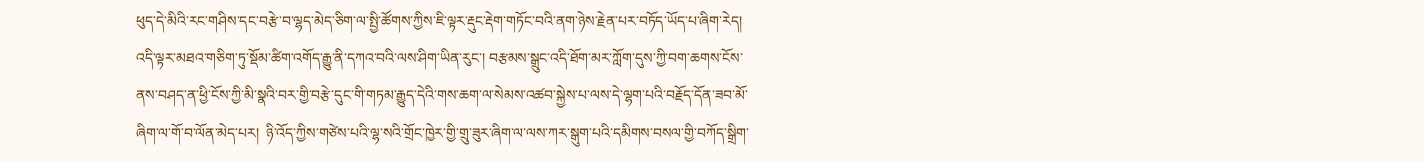ཕུད་དེ་མིའི་རང་གཤིས་དང་བརྩེ་བ་ལྷད་མེད་ཅིག་ལ་སྤྱི་ཚོགས་ཀྱིས་ཇི་ལྟར་རྡུང་རྡེག་གཏོང་བའི་ནག་ཉེས་རྗེན་པར་བཏོད་ཡོད་པ་ཞིག་རེད། འདི་ལྟར་མཐའ་གཅིག་ཏུ་སྡོམ་ཚིག་འགོད་རྒྱུ་ནི་དཀའ་བའི་ལས་ཤིག་ཡིན་རུང་། བརྩམས་སྒྲུང་འདི་ཐོག་མར་ཀློག་དུས་ཀྱི་བག་ཆགས་ངོས་ནས་བཤད་ན་ཕྱི་ངོས་ཀྱི་མི་སྣའི་བར་གྱི་བརྩེ་དུང་གི་གཏམ་རྒྱུད་དེའི་གས་ཆག་ལ་སེམས་འཚབ་སྐྱེས་པ་ལས་དེ་ལྷག་པའི་བརྗོད་དོན་ཟབ་མོ་ཞིག་ལ་གོ་བ་ལོན་མེད་པར།  ཉི་འོད་ཀྱིས་གཙེས་པའི་ལྷ་སའི་གྲོང་ཁྱེར་གྱི་གྲུ་ཟུར་ཞིག་ལ་ལས་ཀར་སྒུག་པའི་དམིགས་བསལ་གྱི་བཀོད་སྒྲིག་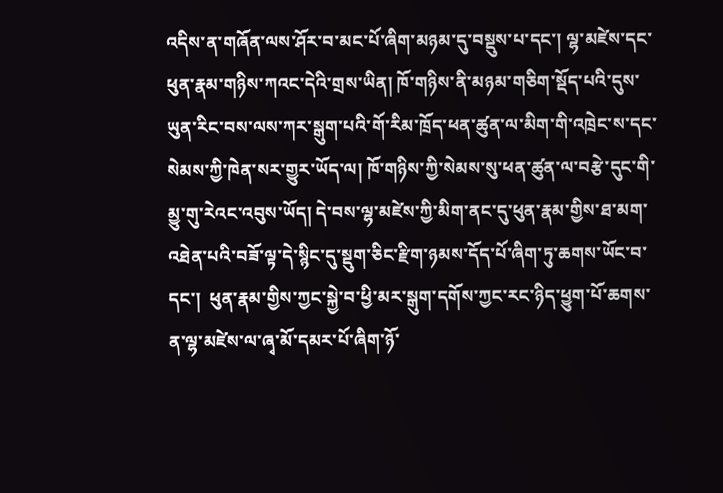འདིས་ན་གཞོན་ལས་ཤོར་བ་མང་པོ་ཞིག་མཉམ་དུ་བསྡུས་པ་དང་། ལྷ་མཛེས་དང་ཕུན་རྣམ་གཉིས་ཀའང་དེའི་གྲས་ཡིན། ཁོ་གཉིས་ནི་མཉམ་གཅིག་སྡོད་པའི་དུས་ཡུན་རིང་བས་ལས་ཀར་སྒུག་པའི་གོ་རིམ་ཁྲོད་ཕན་ཚུན་ལ་མིག་གི་འཁྲེང་ས་དང་སེམས་ཀྱི་ཁེན་སར་གྱུར་ཡོད་ལ། ཁོ་གཉིས་ཀྱི་སེམས་སུ་ཕན་ཚུན་ལ་བརྩེ་དུང་གི་མྱུ་གུ་རེའང་འབུས་ཡོད། དེ་བས་ལྷ་མཛེས་ཀྱི་མིག་ནང་དུ་ཕུན་རྣམ་གྱིས་ཐ་མག་འཐེན་པའི་བཟོ་ལྟ་དེ་སྙིང་དུ་སྡུག་ཅིང་རྫིག་ཉམས་དོད་པོ་ཞིག་ཏུ་ཆགས་ཡོང་བ་དང་།  ཕུན་རྣམ་གྱིས་ཀྱང་སྐྱེ་བ་ཕྱི་མར་སྒུག་དགོས་ཀྱང་རང་ཉིད་ཕྱུག་པོ་ཆགས་ན་ལྷ་མཛེས་ལ་ཞྭ་མོ་དམར་པོ་ཞིག་ཉོ་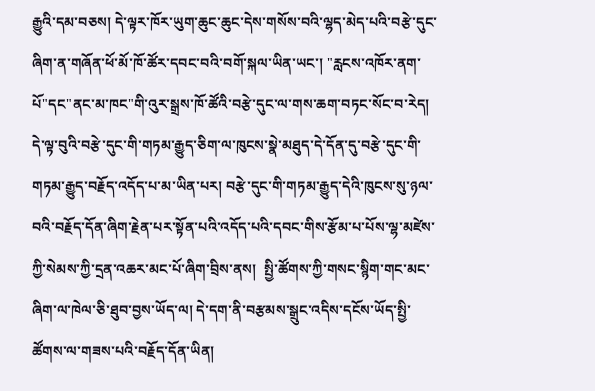རྒྱུའི་དམ་བཅས། དེ་ལྟར་ཁོར་ཡུག་ཆུང་ཆུང་དེས་གསོས་བའི་ལྷད་མེད་པའི་བརྩེ་དུང་ཞིག་ན་གཞོན་ཕོ་མོ་ཁོ་ཚོར་དབང་བའི་བགོ་སྐལ་ཡིན་ཡང་། "རླངས་འཁོར་ནག་པོ"དང"ནང་མ་ཁང"གི་འུར་སྒྲས་ཁོ་ཚོའི་བརྩེ་དུང་ལ་གས་ཆག་བཏང་སོང་བ་རེད།  དེ་ལྟ་བུའི་བརྩེ་དུང་གི་གཏམ་རྒྱུད་ཅིག་ལ་ཁུངས་སྣེ་མཐུད་དེ་དོན་དུ་བརྩེ་དུང་གི་གཏམ་རྒྱུད་བརྗོད་འདོད་པ་མ་ཡིན་པར། བརྩེ་དུང་གི་གཏམ་རྒྱུད་དེའི་ཁུངས་སུ་ཉལ་བའི་བརྗོད་དོན་ཞིག་རྗེན་པར་སྟོན་པའི་འདོད་པའི་དབང་གིས་རྩོམ་པ་པོས་ལྷ་མཛེས་ཀྱི་སེམས་ཀྱི་དྲན་འཆར་མང་པོ་ཞིག་བྲིས་ནས།  སྤྱི་ཚོགས་ཀྱི་གསང་སྙིག་གང་མང་ཞིག་ལ་ཁེལ་ཅི་ཐུབ་བྱས་ཡོད་ལ། དེ་དག་ནི་བརྩམས་སྒྲུང་འདིས་དངོས་ཡོད་སྤྱི་ཚོགས་ལ་གཟས་པའི་བརྗོད་དོན་ཡིན།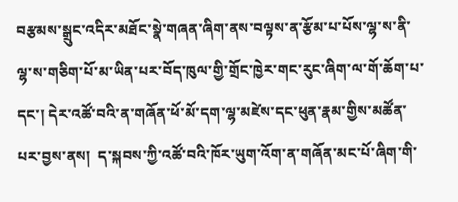བརྩམས་སྒྲུང་འདིར་མཐོང་སྣེ་གཞན་ཞིག་ནས་བལྟས་ན་རྩོམ་པ་པོས་ལྷ་ས་ནི་ལྷ་ས་གཅིག་པོ་མ་ཡིན་པར་བོད་ཁུལ་གྱི་གྲོང་ཁྱེར་གང་རུང་ཞིག་ལ་གོ་ཆོག་པ་དང་། དེར་འཚོ་བའི་ན་གཞོན་ཕོ་མོ་དག་ལྷ་མཛེས་དང་ཕུན་རྣམ་གྱིས་མཚོན་པར་བྱས་ནས།  ད་སྐབས་ཀྱི་འཚོ་བའི་ཁོར་ཡུག་འོག་ན་གཞོན་མང་པོ་ཞིག་གི་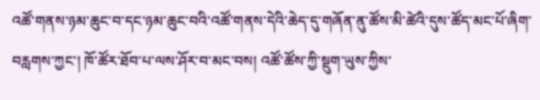འཚོ་གནས་ཉམ་ཆུང་བ་དང་ཉམ་ཆུང་བའི་འཚོ་གནས་དེའི་ཆེད་དུ་གཞོན་ནུ་ཚོས་མི་ཚེའི་དུས་ཚོད་མང་པོ་ཞིག་བརླགས་ཀྱང་། ཁོ་ཚོར་ཐོབ་པ་ལས་ཤོར་བ་མང་བས། འཚོ་ཚོས་ཀྱི་སྡུག་ཡུས་ཀྱིས་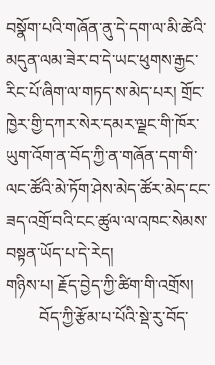བསྣོག་པའི་གཞོན་ནུ་དེ་དག་ལ་མི་ཚེའི་མདུན་ལམ་ཟེར་བ་དེ་ཡང་ཕུགས་རྒྱང་རིང་པོ་ཞིག་ལ་གཏད་ས་མེད་པར། གྲོང་ཁྱེར་གྱི་དཀར་སེར་དམར་ལྗང་གི་ཁོར་ཡུག་འོག་ན་བོད་ཀྱི་ན་གཞོན་དག་གི་ལང་ཚོའི་མེ་ཏོག་ཤེས་མེད་ཚོར་མེད་ངང་ཟད་འགྲོ་བའི་ངང་ཚུལ་ལ་འཁང་སེམས་བསྟན་ཡོད་པ་དེ་རེད།
གཉིས་པ། རྗོད་བྱེད་ཀྱི་ཚིག་གི་འགྲོས།
        བོད་ཀྱི་རྩོམ་པ་པོའི་སྡེ་རུ་བོད་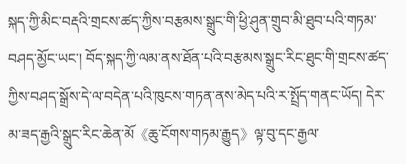སྐད་ཀྱི་མིང་བརྡའི་གྲངས་ཚད་ཀྱིས་བརྩམས་སྒྲུང་གི་ཕྱི་ཤུན་གྲུབ་མི་ཐུབ་པའི་གཏམ་བཤད་མྱོང་ཡང་། བོད་སྐད་ཀྱི་ལམ་ནས་ཐོན་པའི་བརྩམས་སྒྲུང་རིང་ཐུང་གི་གྲངས་ཚད་ཀྱིས་བཤད་སྒྲོས་དེ་ལ་བདེན་པའི་ཁུངས་གཏན་ནས་མེད་པའི་ར་སྤྲོད་གནང་ཡོད། དེར་མ་ཟད་རྒྱའི་སྒྲུང་རིང་ཆེན་མོ《ཆུ་ངོགས་གཏམ་རྒྱུད》ལྟ་བུ་དང་རྒྱལ་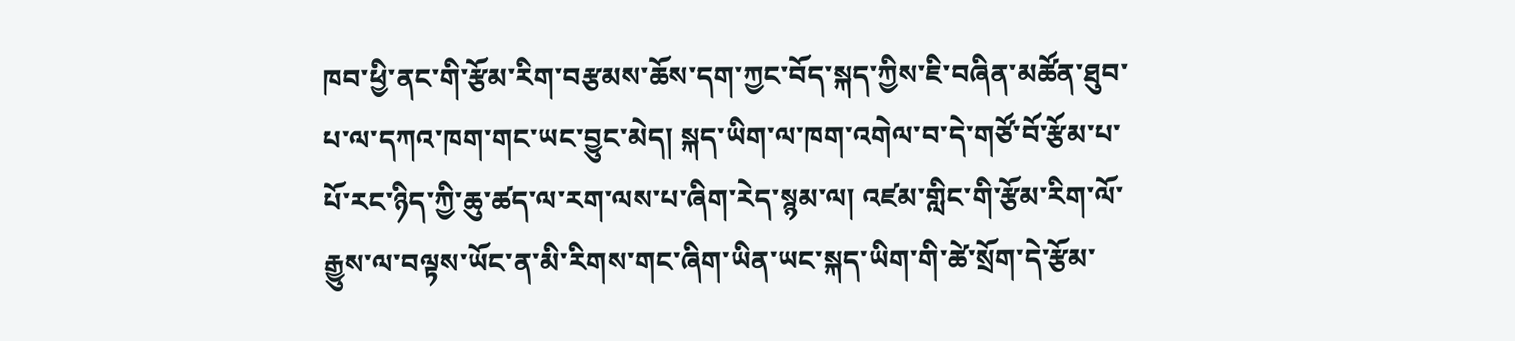ཁབ་ཕྱི་ནང་གི་རྩོམ་རིག་བརྩམས་ཆོས་དག་ཀྱང་བོད་སྐད་ཀྱིས་ཇི་བཞིན་མཚོན་ཐུབ་པ་ལ་དཀའ་ཁག་གང་ཡང་བྱུང་མེད། སྐད་ཡིག་ལ་ཁག་འགེལ་བ་དེ་གཙོ་བོ་རྩོམ་པ་པོ་རང་ཉིད་ཀྱི་ཆུ་ཚད་ལ་རག་ལས་པ་ཞིག་རེད་སྙམ་ལ། འཛམ་གླིང་གི་རྩོམ་རིག་ལོ་རྒྱུས་ལ་བལྟས་ཡོང་ན་མི་རིགས་གང་ཞིག་ཡིན་ཡང་སྐད་ཡིག་གི་ཚེ་སྲོག་དེ་རྩོམ་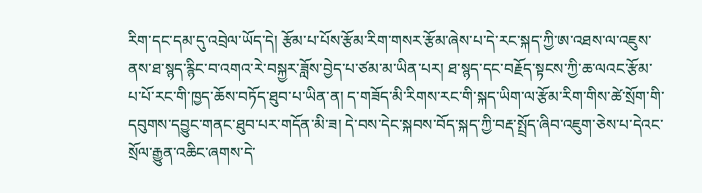རིག་དང་དམ་དུ་འབྲེལ་ཡོད་དེ། རྩོམ་པ་པོས་རྩོམ་རིག་གསར་རྩོམ་ཞེས་པ་དེ་རང་སྐད་ཀྱི་ཨ་འཐས་ལ་འཇུས་ནས་ཐ་སྙད་རྙིང་བ་འགའ་རེ་བསྐྱར་ཟློས་བྱེད་པ་ཙམ་མ་ཡིན་པར། ཐ་སྙད་དང་བརྗོད་སྟངས་ཀྱི་ཆ་ལའང་རྩོམ་པ་པོ་རང་གི་ཁྱད་ཆོས་བཏོད་ཐུབ་པ་ཡིན་ན། ད་གཟོད་མི་རིགས་རང་གི་སྐད་ཡིག་ལ་རྩོམ་རིག་གིས་ཚེ་སྲོག་གི་དབུགས་དབྱུང་གནང་ཐུབ་པར་གདོན་མི་ཟ། དེ་བས་དེང་སྐབས་བོད་སྐད་ཀྱི་བརྡ་སྤྲོད་ཞིབ་འཇུག་ཅེས་པ་དེའང་སྲོལ་རྒྱུན་འཆིང་ཞགས་དེ་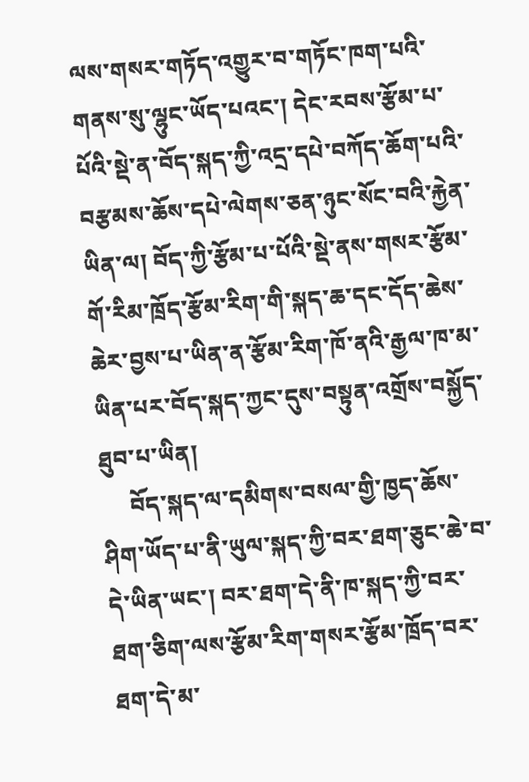ལས་གསར་གཏོད་འགྱུར་བ་གཏོང་ཁག་པའི་གནས་སུ་ལྷུང་ཡོད་པའང་། དེང་རབས་རྩོམ་པ་པོའི་སྡེ་ན་བོད་སྐད་ཀྱི་འདྲ་དཔེ་བཀོད་ཆོག་པའི་བརྩམས་ཆོས་དཔེ་ལེགས་ཅན་ཉུང་སོང་བའི་རྐྱེན་ཡིན་ལ། བོད་ཀྱི་རྩོམ་པ་པོའི་སྡེ་ནས་གསར་རྩོམ་གོ་རིམ་ཁྲོད་རྩོམ་རིག་གི་སྐད་ཆ་དང་དོད་ཆེས་ཆེར་བྱས་པ་ཡིན་ན་རྩོམ་རིག་ཁོ་ནའི་རྒྱལ་ཁ་མ་ཡིན་པར་བོད་སྐད་ཀྱང་དུས་བསྟུན་འགྲོས་བསྐྱོད་ཐུབ་པ་ཡིན།
     བོད་སྐད་ལ་དམིགས་བསལ་གྱི་ཁྱད་ཆོས་ཤིག་ཡོད་པ་ནི་ཡུལ་སྐད་ཀྱི་བར་ཐག་ཅུང་ཆེ་བ་དེ་ཡིན་ཡང་། བར་ཐག་དེ་ནི་ཁ་སྐད་ཀྱི་བར་ཐག་ཅིག་ལས་རྩོམ་རིག་གསར་རྩོམ་ཁྲོད་བར་ཐག་དེ་མ་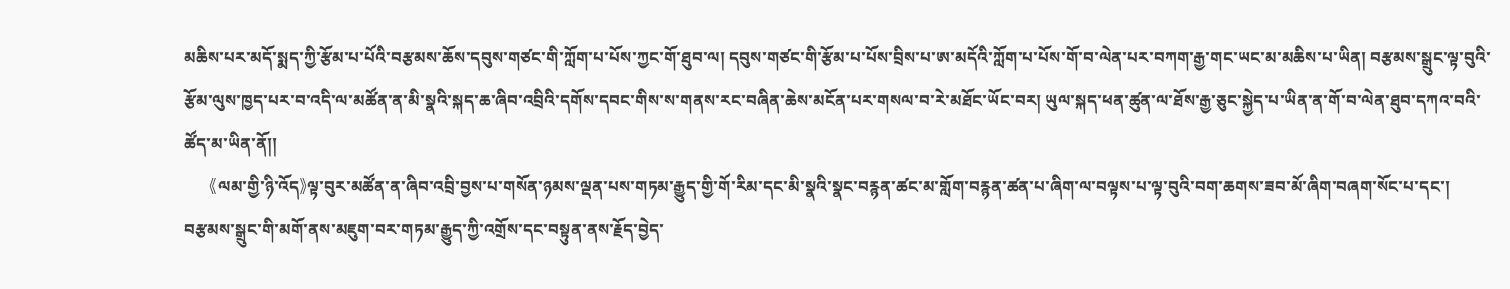མཆིས་པར་མདོ་སྨད་ཀྱི་རྩོམ་པ་པོའི་བརྩམས་ཆོས་དབུས་གཙང་གི་ཀློག་པ་པོས་ཀྱང་གོ་ཐུབ་ལ། དབུས་གཙང་གི་རྩོམ་པ་པོས་བྲིས་པ་ཨ་མདོའི་ཀློག་པ་པོས་གོ་བ་ལེན་པར་བཀག་རྒྱ་གང་ཡང་མ་མཆིས་པ་ཡིན། བརྩམས་སྒྲུང་ལྟ་བུའི་རྩོམ་ལུས་ཁྱད་པར་བ་འདི་ལ་མཚོན་ན་མི་སྣའི་སྐད་ཆ་ཞིབ་འབྲིའི་དགོས་དབང་གིས་ས་གནས་རང་བཞིན་ཆེས་མངོན་པར་གསལ་བ་རེ་མཐོང་ཡོང་བར། ཡུལ་སྐད་ཕན་ཚུན་ལ་ཐོས་རྒྱ་ཅུང་སྐྱེད་པ་ཡིན་ན་གོ་བ་ལེན་ཐུབ་དཀའ་བའི་ཚོད་མ་ཡིན་ནོ།།
     《ལམ་གྱི་ཉི་འོད》ལྟ་བུར་མཚོན་ན་ཞིབ་འབྲི་བྱས་པ་གསོན་ཉམས་ལྡན་པས་གཏམ་རྒྱུད་གྱི་གོ་རིམ་དང་མི་སྣའི་སྣང་བརྙན་ཚང་མ་གློག་བརྙན་ཚན་པ་ཞིག་ལ་བལྟས་པ་ལྟ་བུའི་བག་ཆགས་ཟབ་མོ་ཞིག་བཞག་སོང་པ་དང་། བརྩམས་སྒྲུང་གི་མགོ་ནས་མཇུག་བར་གཏམ་རྒྱུད་ཀྱི་འགྲོས་དང་བསྟུན་ནས་རྗོད་བྱེད་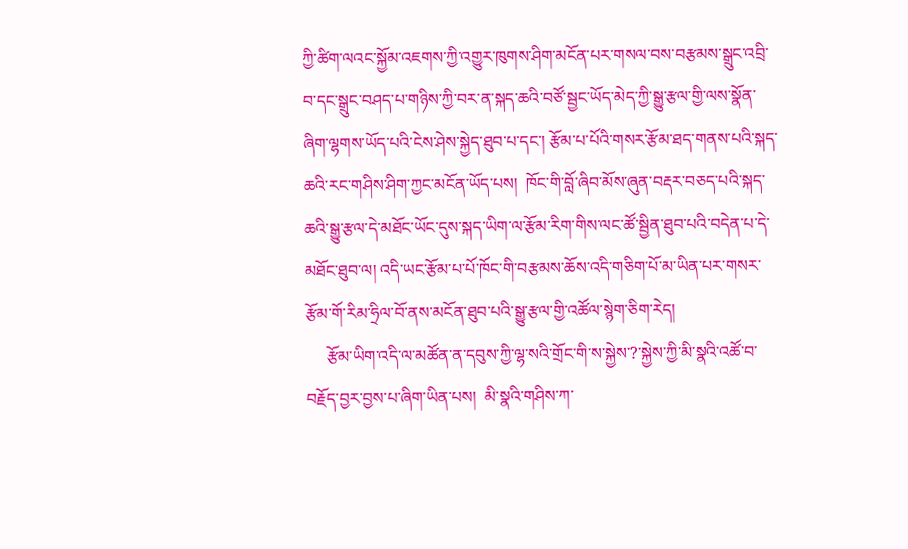ཀྱི་ཚིག་ལའང་སྐྱོམ་འཇགས་ཀྱི་འགྱུར་ཁུགས་ཤིག་མངོན་པར་གསལ་བས་བརྩམས་སྒྲུང་འབྲི་བ་དང་སྒྲུང་བཤད་པ་གཉིས་ཀྱི་བར་ན་སྐད་ཆའི་བཙོ་སྦྱང་ཡོད་མེད་ཀྱི་སྒྱུ་རྩལ་གྱི་ལས་སྣོན་ཞིག་ལྷགས་ཡོད་པའི་ངེས་ཤེས་སྐྱེད་ཐུབ་པ་དང་། རྩོམ་པ་པོའི་གསར་རྩོམ་ཐད་གནས་པའི་སྐད་ཆའི་རང་གཤིས་ཤིག་ཀྱང་མངོན་ཡོད་པས།  ཁོང་གི་བློ་ཞིབ་མོས་ཞུན་བརྡར་བཅད་པའི་སྐད་ཆའི་སྒྱུ་རྩལ་དེ་མཐོང་ཡོང་དུས་སྐད་ཡིག་ལ་རྩོམ་རིག་གིས་ལང་ཚོ་སྦྱིན་ཐུབ་པའི་བདེན་པ་དེ་མཐོང་ཐུབ་ལ། འདི་ཡང་རྩོམ་པ་པོ་ཁོང་གི་བརྩམས་ཆོས་འདི་གཅིག་པོ་མ་ཡིན་པར་གསར་རྩོམ་གོ་རིམ་ཧྲིལ་བོ་ནས་མངོན་ཐུབ་པའི་སྒྱུ་རྩལ་གྱི་འཚོལ་སྙེག་ཅིག་རེད།
     རྩོམ་ཡིག་འདི་ལ་མཚོན་ན་དབུས་ཀྱི་ལྷ་སའི་གྲོང་གི་ས་སྐྱེས་?་སྐྱེས་ཀྱི་མི་སྣའི་འཚོ་བ་བརྗོད་བྱར་བྱས་པ་ཞིག་ཡིན་པས།  མི་སྣའི་གཤིས་ཀ་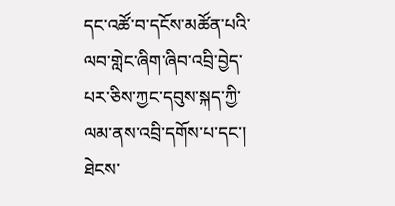དང་འཚོ་བ་དངོས་མཚོན་པའི་ལབ་གླེང་ཞིག་ཞིབ་འབྲི་བྱེད་པར་ཅིས་ཀྱང་དབུས་སྐད་ཀྱི་ལམ་ནས་འབྲི་དགོས་པ་དང་། ཐེངས་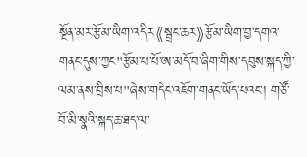སྔོན་མར་རྩོམ་ཡིག་འདིར《སྦྲང་ཆར》རྩོམ་ཡིག་བྱ་དགའ་གནང་དུས་ཀྱང"རྩོམ་པ་པོ་ཨ་མདོ་བ་ཞིག་གིས་དབུས་སྐད་ཀྱི་ལམ་ནས་བྲིས་པ"ཞེས་གདེང་འཇོག་གནང་ཡོད་པའང་། གཙོ་བོ་མི་སྣའི་སྐད་ཆ་ཐད་ལ་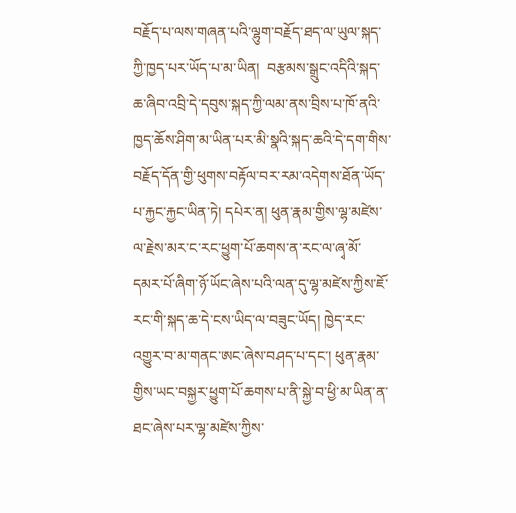བརྗོད་པ་ལས་གཞན་པའི་ལྷུག་བརྗོད་ཐད་ལ་ཡུལ་སྐད་ཀྱི་ཁྱད་པར་ཡོད་པ་མ་ཡིན།  བརྩམས་སྒྲུང་འདིའི་སྐད་ཆ་ཞིབ་འབྲི་དེ་དབུས་སྐད་ཀྱི་ལམ་ནས་བྲིས་པ་ཁོ་ནའི་ཁྱད་ཆོས་ཤིག་མ་ཡིན་པར་མི་སྣའི་སྐད་ཆའི་དེ་དག་གིས་བརྗོད་དོན་གྱི་ཕུགས་བརྟོལ་བར་རམ་འདེགས་ཐོན་ཡོད་པ་རྐྱང་རྐྱང་ཡིན་ཏེ། དཔེར་ན། ཕུན་རྣམ་གྱིས་ལྷ་མཛེས་ལ་རྗེས་མར་ང་རང་ཕྱུག་པོ་ཆགས་ན་རང་ལ་ཞྭ་མོ་དམར་པོ་ཞིག་ཉོ་ཡོང་ཞེས་པའི་ལན་དུ་ལྷ་མཛེས་ཀྱིས་ཇོ་རང་གི་སྐད་ཆ་དེ་ངས་ཡིད་ལ་བཟུང་ཡོད། ཁྱེད་རང་འགྱུར་བ་མ་གནང་ཨང་ཞེས་བཤད་པ་དང་། ཕུན་རྣམ་གྱིས་ཡང་བསྐྱར་ཕྱུག་པོ་ཆགས་པ་ནི་སྐྱེ་བ་ཕྱི་མ་ཡིན་ན་ཐང་ཞེས་པར་ལྷ་མཛེས་ཀྱིས་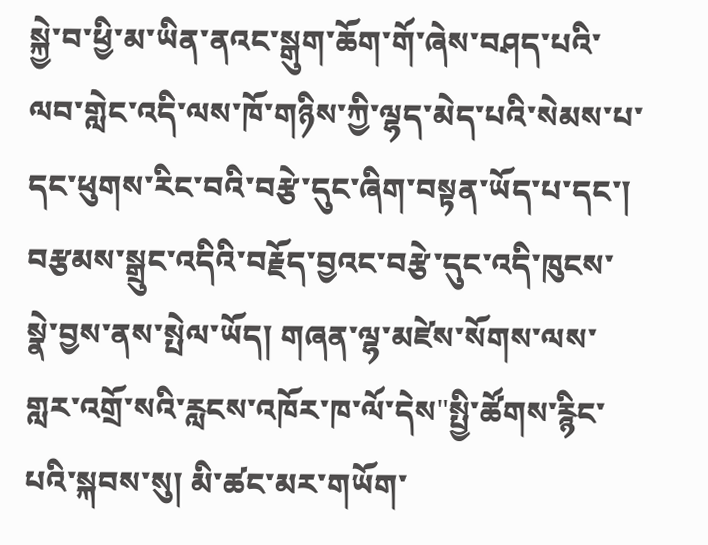སྐྱེ་བ་ཕྱི་མ་ཡིན་ནའང་སྒུག་ཆོག་གོ་ཞེས་བཤད་པའི་ལབ་གླེང་འདི་ལས་ཁོ་གཉིས་ཀྱི་ལྷད་མེད་པའི་སེམས་པ་དང་ཕུགས་རིང་བའི་བརྩེ་དུང་ཞིག་བསྟན་ཡོད་པ་དང་། བརྩམས་སྒྲུང་འདིའི་བརྗོད་བྱའང་བརྩེ་དུང་འདི་ཁུངས་སྣེ་བྱས་ནས་སྤེལ་ཡོད། གཞན་ལྷ་མཛེས་སོགས་ལས་གླར་འགྲོ་སའི་རླངས་འཁོར་ཁ་ལོ་དེས"སྤྱི་ཚོགས་རྙིང་པའི་སྐབས་སུ། མི་ཚང་མར་གཡོག་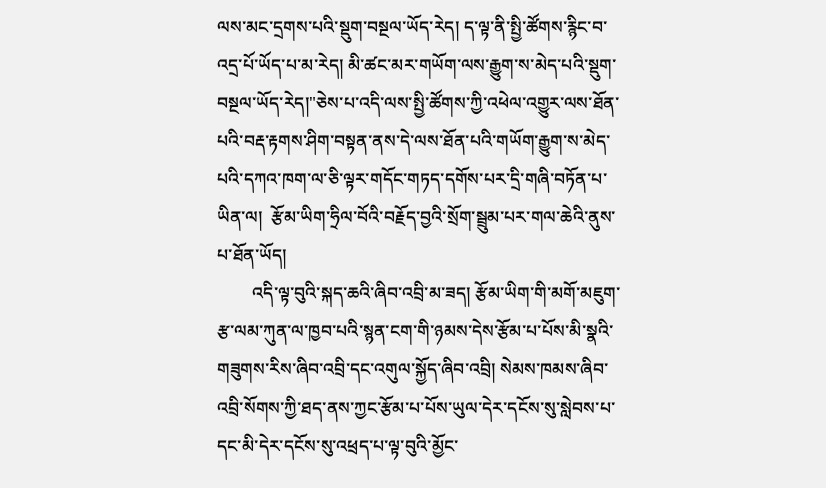ལས་མང་དྲགས་པའི་སྡུག་བསྔལ་ཡོད་རེད། ད་ལྟ་ནི་སྤྱི་ཚོགས་རྙིང་བ་འདྲ་པོ་ཡོད་པ་མ་རེད། མི་ཚང་མར་གཡོག་ལས་རྒྱུག་ས་མེད་པའི་སྡུག་བསྔལ་ཡོད་རེད།"ཅེས་པ་འདི་ལས་སྤྱི་ཚོགས་ཀྱི་འཕེལ་འགྱུར་ལས་ཐོན་པའི་བརྡ་རྟགས་ཤིག་བསྟན་ནས་དེ་ལས་ཐོན་པའི་གཡོག་རྒྱུག་ས་མེད་པའི་དཀའ་ཁག་ལ་ཅི་ལྟར་གདོང་གཏད་དགོས་པར་དྲི་གཞི་བཏོན་པ་ཡིན་ལ།  རྩོམ་ཡིག་ཧྲིལ་བོའི་བརྗོད་བྱའི་སྲོག་སྦྲུམ་པར་གལ་ཆེའི་ནུས་པ་ཐོན་ཡོད།
        འདི་ལྟ་བུའི་སྐད་ཆའི་ཞིབ་འབྲི་མ་ཟད། རྩོམ་ཡིག་གི་མགོ་མཇུག་རྩ་ལམ་ཀུན་ལ་ཁྱབ་པའི་སྙན་ངག་གི་ཉམས་དེས་རྩོམ་པ་པོས་མི་སྣའི་གཟུགས་རིས་ཞིབ་འབྲི་དང་འགུལ་སྐྱོད་ཞིབ་འབྲི། སེམས་ཁམས་ཞིབ་འབྲི་སོགས་ཀྱི་ཐད་ནས་ཀྱང་རྩོམ་པ་པོས་ཡུལ་དེར་དངོས་སུ་སླེབས་པ་དང་མི་དེར་དངོས་སུ་འཕྲད་པ་ལྟ་བུའི་མྱོང་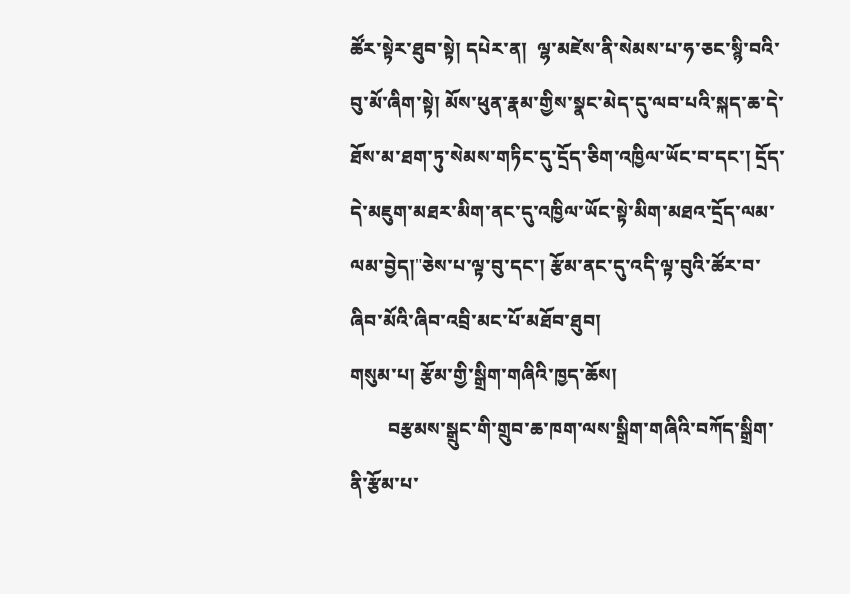ཚོར་སྟེར་ཐུབ་སྟེ། དཔེར་ན།  ལྷ་མཛེས་ནི་སེམས་པ་ཧ་ཅང་སྙི་བའི་བུ་མོ་ཞིག་སྟེ། མོས་ཕུན་རྣམ་གྱིས་སྣང་མེད་དུ་ལབ་པའི་སྐད་ཆ་དེ་ཐོས་མ་ཐག་ཏུ་སེམས་གཏིང་དུ་དྲོད་ཅིག་འཁྱིལ་ཡོང་བ་དང་། དྲོད་དེ་མཇུག་མཐར་མིག་ནང་དུ་འཁྱིལ་ཡོང་སྟེ་མིག་མཐའ་དྲོད་ལམ་ལམ་བྱེད།"ཅེས་པ་ལྟ་བུ་དང་། རྩོམ་ནང་དུ་འདི་ལྟ་བུའི་ཚོར་བ་ཞིབ་མོའི་ཞིབ་འབྲི་མང་པོ་མཐོབ་ཐུབ།
གསུམ་པ། རྩོམ་གྱི་སྒྲིག་གཞིའི་ཁྱད་ཆོས།
        བརྩམས་སྒྲུང་གི་གྲུབ་ཆ་ཁག་ལས་སྒྲིག་གཞིའི་བཀོད་སྒྲིག་ནི་རྩོམ་པ་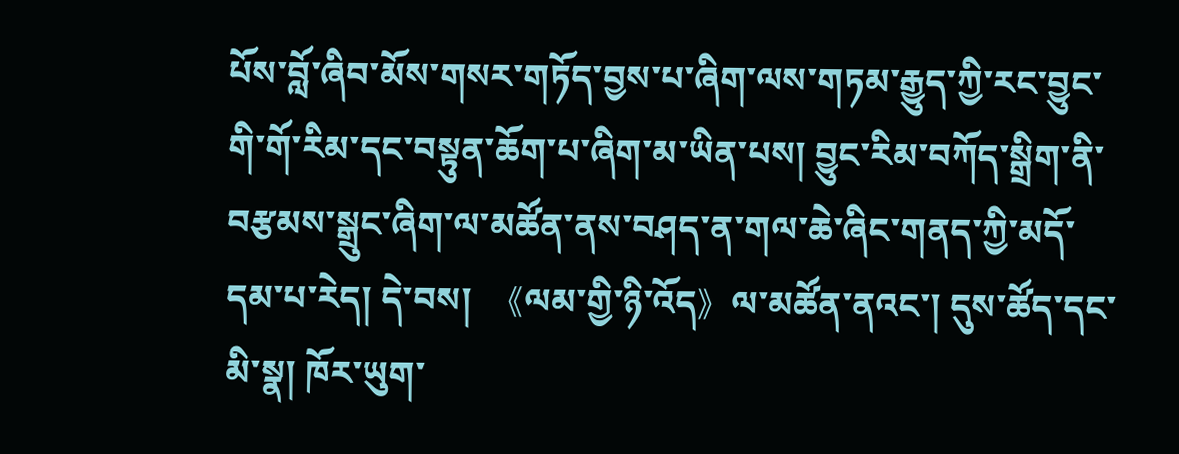པོས་བློ་ཞིབ་མོས་གསར་གཏོད་བྱས་པ་ཞིག་ལས་གཏམ་རྒྱུད་ཀྱི་རང་བྱུང་གི་གོ་རིམ་དང་བསྟུན་ཆོག་པ་ཞིག་མ་ཡིན་པས། བྱུང་རིམ་བཀོད་སྒྲིག་ནི་བརྩམས་སྒྲུང་ཞིག་ལ་མཚོན་ནས་བཤད་ན་གལ་ཆེ་ཞིང་གནད་ཀྱི་མདོ་དམ་པ་རེད། དེ་བས།  《ལམ་གྱི་ཉི་འོད》ལ་མཚོན་ནའང་། དུས་ཚོད་དང་མི་སྣ། ཁོར་ཡུག་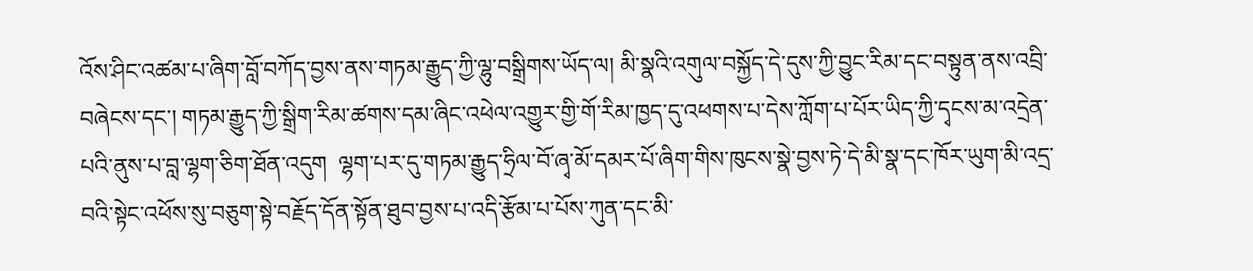འོས་ཤིང་འཚམ་པ་ཞིག་བློ་བཀོད་བྱས་ནས་གཏམ་རྒྱུད་ཀྱི་ལྷུ་བསྒྲིགས་ཡོད་ལ། མི་སྣའི་འགུལ་བསྐྱོད་དེ་དུས་ཀྱི་བྱུང་རིམ་དང་བསྟུན་ནས་འབྲི་བཞེངས་དང་། གཏམ་རྒྱུད་ཀྱི་སྒྲིག་རིམ་ཚགས་དམ་ཞིང་འཕེལ་འགྱུར་གྱི་གོ་རིམ་ཁྱད་དུ་འཕགས་པ་དེས་ཀློག་པ་པོར་ཡིད་ཀྱི་དྭངས་མ་འདྲེན་པའི་ནུས་པ་བླ་ལྷག་ཅིག་ཐོན་འདུག  ལྷག་པར་དུ་གཏམ་རྒྱུད་ཧྲིལ་བོ་ཞྭ་མོ་དམར་པོ་ཞིག་གིས་ཁུངས་སྣེ་བྱས་ཏེ་དེ་མི་སྣ་དང་ཁོར་ཡུག་མི་འདྲ་བའི་སྟེང་འཕོས་སུ་བཅུག་སྟེ་བརྗོད་དོན་སྟོན་ཐུབ་བྱས་པ་འདི་རྩོམ་པ་པོས་ཀུན་དང་མི་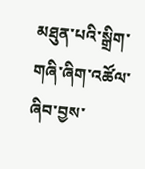མཐུན་པའི་སྒྲིག་གཞི་ཞིག་འཚོལ་ཞིབ་བྱས་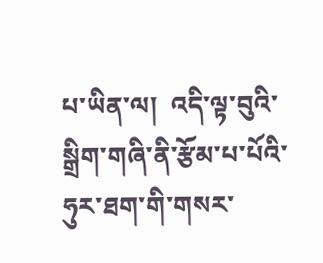པ་ཡིན་ལ།  འདི་ལྟ་བུའི་སྒྲིག་གཞི་ནི་རྩོམ་པ་པོའི་ཧུར་ཐག་གི་གསར་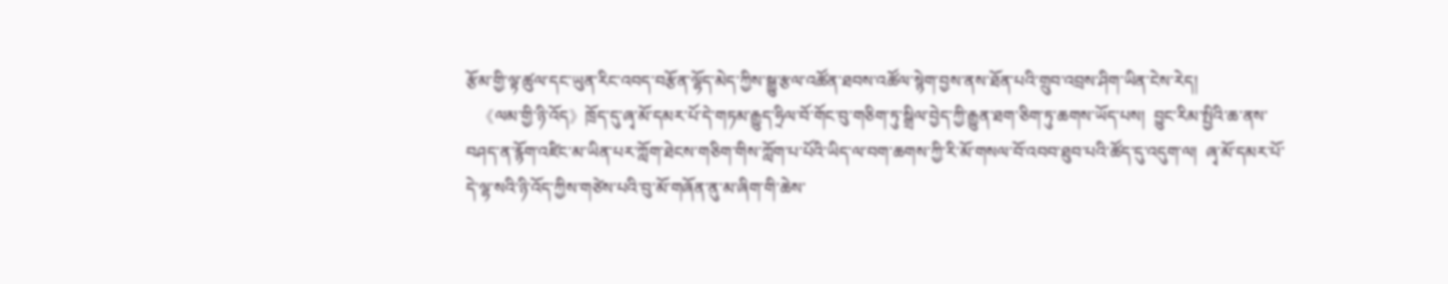རྩོམ་གྱི་ལྟ་ཚུལ་དང་ཡུན་རིང་འབད་བརྩོན་ལྷོད་མེད་ཀྱིས་སྒྱུ་རྩལ་འཚོན་ཐབས་འཚོལ་སྙེག་བྱས་ནས་ཐོན་པའི་གྲུབ་འབྲས་ཤིག་ཡིན་ངེས་རེད།
   《ལམ་གྱི་ཉི་འོད》ཁྲོད་དུ་ཞྭ་མོ་དམར་པོ་དེ་གཏམ་རྒྱུད་ཧྲིལ་བོ་གོང་བུ་གཅིག་ཏུ་སྒྲིལ་བྱེད་ཀྱི་རྒྱུན་ཐག་ཅིག་ཏུ་ཆགས་ཡོད་པས།  བྱུང་རིམ་སྤྱིའི་ཆ་ནས་བཤད་ན་རྙོག་འཛིང་མ་ཡིན་པར་ཀློག་ཐེངས་གཅིག་གིས་ཀློག་པ་པོའི་ཡིད་ལ་བག་ཆགས་ཀྱི་རི་མོ་གསལ་བོ་འབབ་ཐུབ་པའི་ཚོད་དུ་འདུག་ལ།  ཞྭ་མོ་དམར་པོ་དེ་ལྷ་སའི་ཉི་འོད་ཀྱིས་གཙེས་པའི་བུ་མོ་གཞོན་ནུ་མ་ཞིག་གི་ཆེས་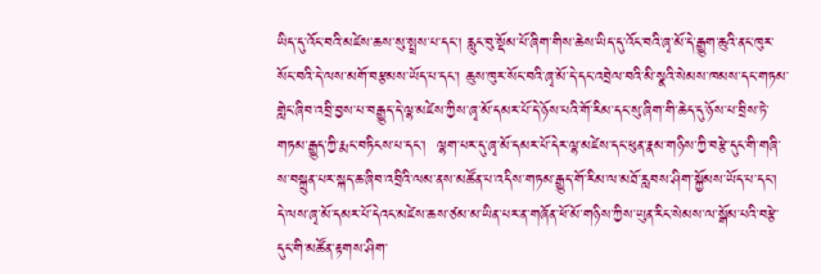ཡིད་དུ་འོང་བའི་མཛེས་ཆས་སུ་སྤྲས་པ་དང་། རླུང་བུ་སྡོམ་པོ་ཞིག་གིས་ཆེས་ཡིད་དུ་འོང་བའི་ཞྭ་མོ་དེ་རྒྱུག་ཆུའི་ནང་ཁུར་སོང་བའི་དེ་ལས་མགོ་བརྩམས་ཡོད་པ་དང་། ཆུས་ཁུར་སོང་བའི་ཞྭ་མོ་དེ་དང་འབྲེལ་བའི་མི་སྣའི་སེམས་ཁམས་དང་གཏམ་གླེང་ཞིབ་འབྲི་བྱས་པ་བརྒྱུད་དེ་ལྷ་མཛེས་ཀྱིས་ཞྭ་མོ་དམར་པོ་དེ་ཉོས་པའི་གོ་རིམ་དང་སུ་ཞིག་གི་ཆེད་དུ་ཉོས་པ་བྲིས་ཏེ་གཏམ་རྒྱུད་ཀྱི་རྨང་བཏིངས་པ་དང་།  ལྷག་པར་དུ་ཞྭ་མོ་དམར་པོ་དེར་ལྷ་མཛེས་དང་ཕུན་རྣམ་གཉིས་ཀྱི་བརྩེ་དུང་གི་གཞི་ས་བསྐྲུན་པར་སྐད་ཆ་ཞིབ་འབྲིའི་ལམ་ནས་མཚོན་པ་འདིས་གཏམ་རྒྱུད་གོ་རིམ་ལ་མཐོ་རླབས་ཤིག་སྐྱོམས་ཡོད་པ་དང་། དེ་ལས་ཞྭ་མོ་དམར་པོ་དེའང་མཛེས་ཆས་ཙམ་མ་ཡིན་པར་ན་གཞོན་ཕོ་མོ་གཉིས་ཀྱིས་ཡུན་རིང་སེམས་ལ་སྒོམ་པའི་བརྩེ་དུང་གི་མཚོན་རྟགས་ཤིག་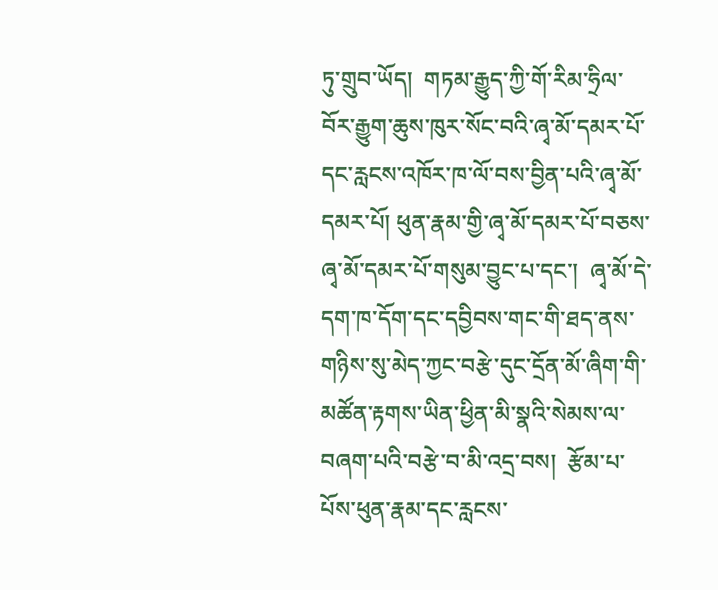ཏུ་གྲུབ་ཡོད།  གཏམ་རྒྱུད་ཀྱི་གོ་རིམ་ཧྲིལ་བོར་རྒྱུག་ཆུས་ཁུར་སོང་བའི་ཞྭ་མོ་དམར་པོ་དང་རླངས་འཁོར་ཁ་ལོ་བས་བྱིན་པའི་ཞྭ་མོ་དམར་པོ། ཕུན་རྣམ་གྱི་ཞྭ་མོ་དམར་པོ་བཅས་ཞྭ་མོ་དམར་པོ་གསུམ་བྱུང་པ་དང་།  ཞྭ་མོ་དེ་དག་ཁ་དོག་དང་དབྱིབས་གང་གི་ཐད་ནས་གཉིས་སུ་མེད་ཀྱང་བརྩེ་དུང་དྲོན་མོ་ཞིག་གི་མཚོན་རྟགས་ཡིན་ཕྱིན་མི་སྣའི་སེམས་ལ་བཞག་པའི་བརྩེ་བ་མི་འདྲ་བས།  རྩོམ་པ་པོས་ཕུན་རྣམ་དང་རླངས་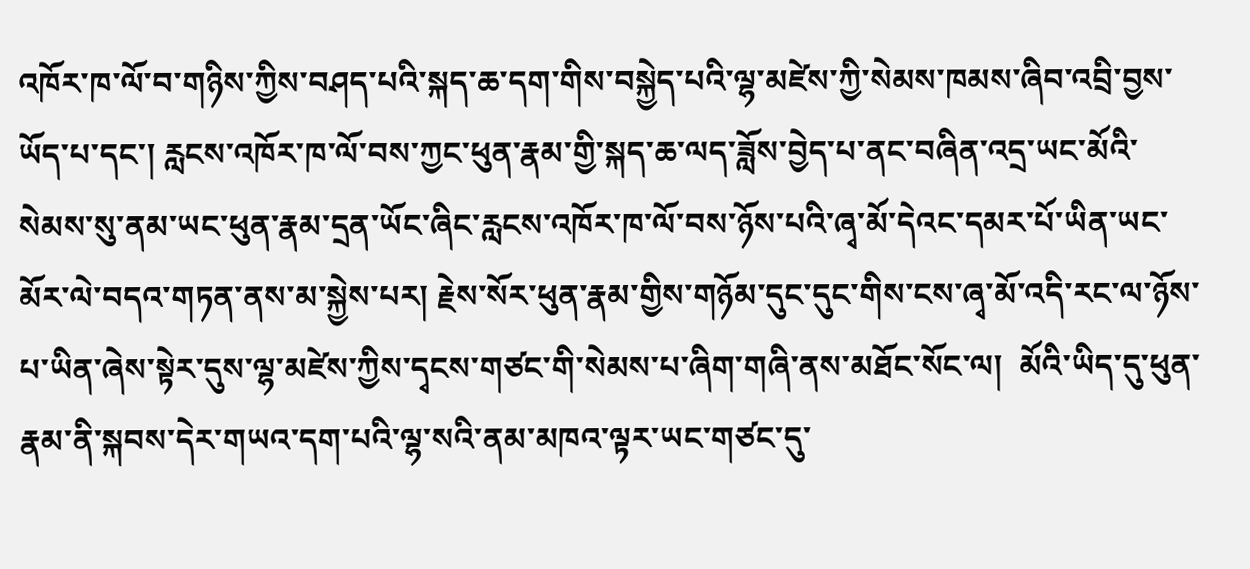འཁོར་ཁ་ལོ་བ་གཉིས་ཀྱིས་བཤད་པའི་སྐད་ཆ་དག་གིས་བསྐྱེད་པའི་ལྷ་མཛེས་ཀྱི་སེམས་ཁམས་ཞིབ་འབྲི་བྱས་ཡོད་པ་དང་། རླངས་འཁོར་ཁ་ལོ་བས་ཀྱང་ཕུན་རྣམ་གྱི་སྐད་ཆ་ལད་ཟློས་བྱེད་པ་ནང་བཞིན་འདྲ་ཡང་མོའི་སེམས་སུ་ནམ་ཡང་ཕུན་རྣམ་དྲན་ཡོང་ཞིང་རླངས་འཁོར་ཁ་ལོ་བས་ཉོས་པའི་ཞྭ་མོ་དེའང་དམར་པོ་ཡིན་ཡང་མོར་ལེ་བདའ་གཏན་ནས་མ་སྐྱེས་པར། རྗེས་སོར་ཕུན་རྣམ་གྱིས་གཉོམ་དུང་དུང་གིས་ངས་ཞྭ་མོ་འདི་རང་ལ་ཉོས་པ་ཡིན་ཞེས་སྟེར་དུས་ལྷ་མཛེས་ཀྱིས་དྭངས་གཙང་གི་སེམས་པ་ཞིག་གཞི་ནས་མཐོང་སོང་ལ།  མོའི་ཡིད་དུ་ཕུན་རྣམ་ནི་སྐབས་དེར་གཡའ་དག་པའི་ལྷ་སའི་ནམ་མཁའ་ལྟར་ཡང་གཙང་དུ་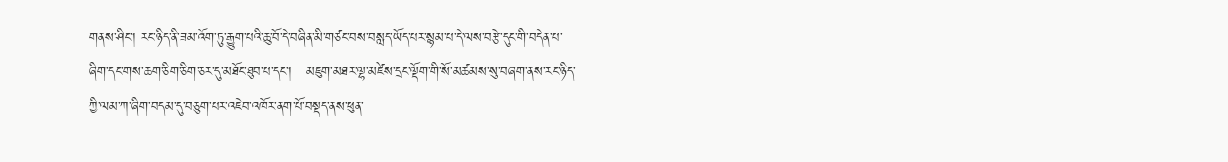གནས་ཤིང་། རང་ཉིད་ནི་ཟམ་འོག་ཏུ་རྒྱུག་པའི་ཆུ་བོ་དེ་བཞིན་མི་གཙང་བས་བསླད་ཡོད་པར་སྙམ་པ་དེ་ལས་བརྩེ་དུང་གི་བདེན་པ་ཞིག་དང་གས་ཆག་ཅིག་ཅིག་ཅར་དུ་མཐོང་ཐུབ་པ་དང་།   མཇུག་མཐར་ལྷ་མཛེས་དྲང་ལྡོག་གི་སོ་མཚམས་སུ་བཞག་ནས་རང་ཉིད་ཀྱི་ལམ་ཀ་ཞིག་བདམ་དུ་བཅུག་པར་འཇེབ་འཁོར་ནག་པོ་བསྡད་ནས་ཕུན་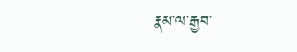རྣམ་ལ་རྒྱབ་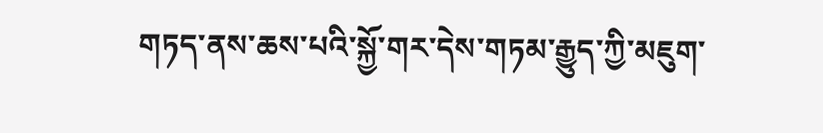གཏད་ནས་ཆས་པའི་སྐྱོ་གར་དེས་གཏམ་རྒྱུད་ཀྱི་མཇུག་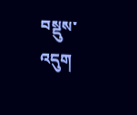བསྡུས་འདུག